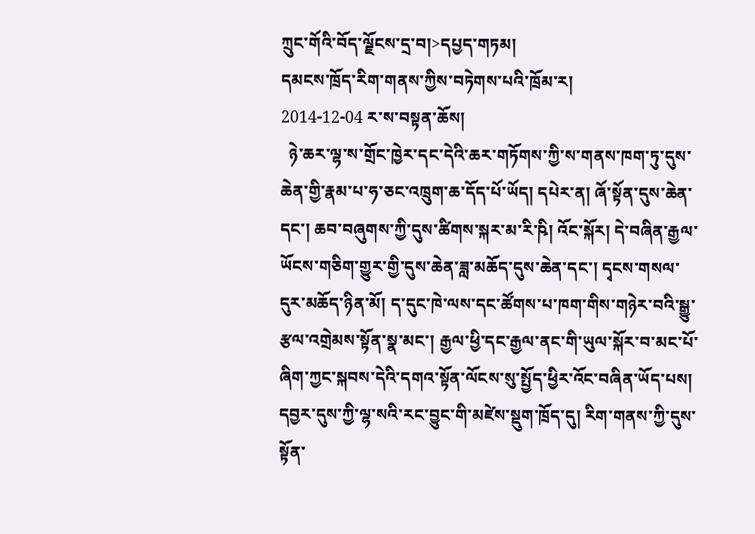ཀྲུང་གོའི་བོད་ལྗོངས་དྲ་བ།>དཔྱད་གཏམ།
དམངས་ཁྲོད་རིག་གནས་ཀྱིས་བཏེགས་པའི་ཁྲོམ་ར།
2014-12-04 ར་ས་བསྟན་ཆོས།
  ཉེ་ཆར་ལྷ་ས་གྲོང་ཁྱེར་དང་དེའི་ཆར་གཏོགས་ཀྱི་ས་གནས་ཁག་ཏུ་དུས་ཆེན་གྱི་རྣམ་པ་ཧ་ཅང་འཁྲུག་ཆ་དོད་པོ་ཡོད། དཔེར་ན། ཞོ་སྟོན་དུས་ཆེན་དང་། ཆབ་བཞུགས་ཀྱི་དུས་ཚིགས་སྐར་མ་རི་ཥི། འོང་སྐོར། དེ་བཞིན་རྒྱལ་ཡོངས་གཅིག་གྱུར་གྱི་དུས་ཆེན་ཟླ་མཆོད་དུས་ཆེན་དང་། དྭངས་གསལ་དུར་མཆོད་ཉིན་མོ། ད་དུང་ཁེ་ལས་དང་ཚོགས་པ་ཁག་གིས་གཉེར་བའི་སྒྱུ་རྩལ་འགྲེམས་སྟོན་སྣ་མང་། རྒྱལ་ཕྱི་དང་རྒྱལ་ནང་གི་ཡུལ་སྐོར་བ་མང་པོ་ཞིག་ཀྱང་སྐབས་དེའི་དགའ་སྟོན་ལོངས་སུ་སྤྱོད་ཕྱིར་འོང་བཞིན་ཡོད་པས། དབྱར་དུས་ཀྱི་ལྷ་སའི་རང་བྱུང་གི་མཛེས་སྡུག་ཁྲོད་དུ། རིག་གནས་ཀྱི་དུས་སྟོན་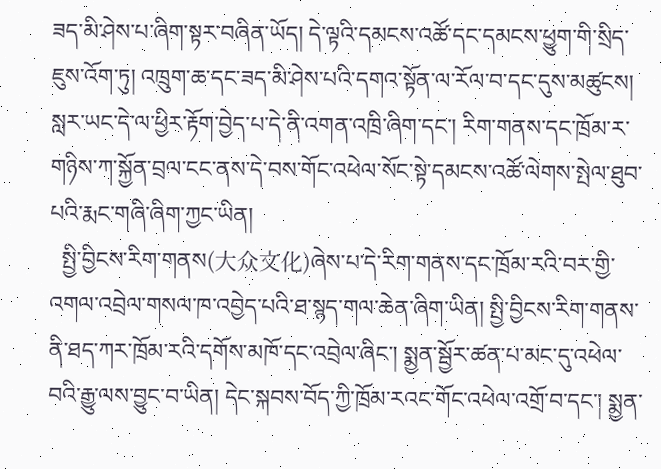ཟད་མི་ཤེས་པ་ཞིག་སྟར་བཞིན་ཡོད། དེ་ལྟའི་དམངས་འཚོ་དང་དམངས་ཕྱུག་གི་སྲིད་ཇུས་འོག་ཏུ། འཁྲུག་ཆ་དང་ཟད་མི་ཤེས་པའི་དགའ་སྟོན་ལ་རོལ་བ་དང་དུས་མཚུངས། སླར་ཡང་དེ་ལ་ཕྱིར་རྟོག་བྱེད་པ་དེ་ནི་འགན་འཁྲི་ཞིག་དང་། རིག་གནས་དང་ཁྲོམ་ར་གཉིས་ཀ་སྐྱོན་བྲལ་ངང་ནས་དེ་བས་གོང་འཕེལ་སོང་སྟེ་དམངས་འཚོ་ལེགས་སྤེལ་ཐུབ་པའི་རྨང་གཞི་ཞིག་ཀྱང་ཡིན།
  སྤྱི་བྱིངས་རིག་གནས(大众文化)ཞེས་པ་དེ་རིག་གནས་དང་ཁྲོམ་རའི་བར་གྱི་འགལ་འབྲེལ་གསལ་ཁ་འབྱེད་པའི་ཐ་སྙད་གལ་ཆེན་ཞིག་ཡིན། སྤྱི་བྱིངས་རིག་གནས་ནི་ཐད་ཀར་ཁྲོམ་རའི་དགོས་མཁོ་དང་འབྲེལ་ཞིང་། སྨྱན་སྦྱོར་ཚན་པ་མང་དུ་འཕེལ་བའི་རྒྱུ་ལས་བྱུང་བ་ཡིན། དེང་སྐབས་བོད་ཀྱི་ཁྲོམ་རའང་གོང་འཕེལ་འགྲོ་བ་དང་། སྨྱན་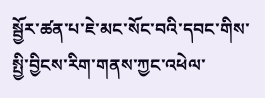སྦྱོར་ཚན་པ་ཇེ་མང་སོང་བའི་དབང་གིས་སྤྱི་བྱིངས་རིག་གནས་ཀྱང་འཕེལ་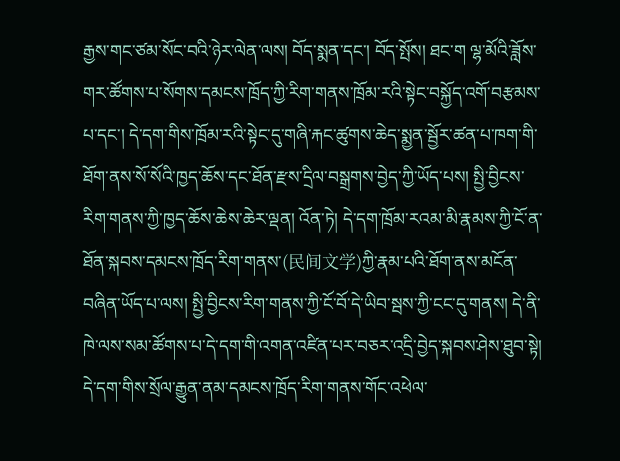རྒྱས་གང་ཙམ་སོང་བའི་ཉེར་ལེན་ལས། བོད་སྨན་དང་། བོད་སྤོས། ཐང་ག ལྷ་མོའི་ཟློས་གར་ཚོགས་པ་སོགས་དམངས་ཁྲོད་ཀྱི་རིག་གནས་ཁྲོམ་རའི་སྟེང་བསྐྱོད་འགོ་བརྩམས་པ་དང་། དེ་དག་གིས་ཁྲོམ་རའི་སྟེང་དུ་གཞི་རྐང་ཚུགས་ཆེད་སྨྱན་སྦྱོར་ཚན་པ་ཁག་གི་ཐོག་ནས་སོ་སོའི་ཁྱད་ཆོས་དང་ཐོན་རྫས་དྲིལ་བསྒྲགས་བྱེད་ཀྱི་ཡོད་པས། སྤྱི་བྱིངས་རིག་གནས་ཀྱི་ཁྱད་ཆོས་ཆེས་ཆེར་ལྡན། འོན་ཏེ། དེ་དག་ཁྲོམ་རའམ་མི་རྣམས་ཀྱི་ངོ་ན་ཐོན་སྐབས་དམངས་ཁྲོད་རིག་གནས་(民间文学)ཀྱི་རྣམ་པའི་ཐོག་ནས་མངོན་བཞིན་ཡོད་པ་ལས། སྤྱི་བྱིངས་རིག་གནས་ཀྱི་ངོ་བོ་དེ་ཡིབ་སྦས་ཀྱི་ངང་དུ་གནས། དེ་ནི་ཁེ་ལས་སམ་ཚོགས་པ་དེ་དག་གི་འགན་འཛིན་པར་བཅར་འདྲི་བྱེད་སྐབས་ཤེས་ཐུབ་སྟེ། དེ་དག་གིས་སྲོལ་རྒྱུན་ནམ་དམངས་ཁྲོད་རིག་གནས་གོང་འཕེལ་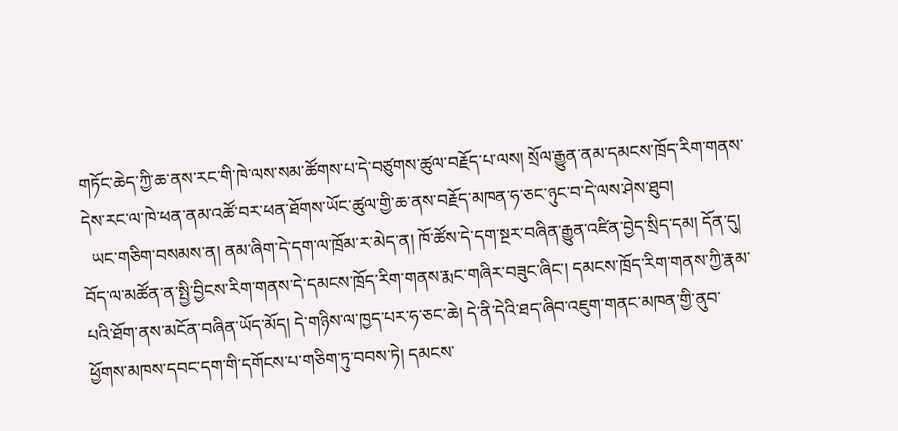གཏོང་ཆེད་ཀྱི་ཆ་ནས་རང་གི་ཁེ་ལས་སམ་ཚོགས་པ་དེ་བཙུགས་ཚུལ་བརྗོད་པ་ལས། སྲོལ་རྒྱུན་ནམ་དམངས་ཁྲོད་རིག་གནས་དེས་རང་ལ་ཁེ་ཕན་ནམ་འཚོ་བར་ཕན་ཐོགས་ཡོང་ཚུལ་གྱི་ཆ་ནས་བརྗོད་མཁན་ཧ་ཅང་ཉུང་བ་དེ་ལས་ཤེས་ཐུབ།
  ཡང་གཅིག་བསམས་ན། ནམ་ཞིག་དེ་དག་ལ་ཁྲོམ་ར་མེད་ན། ཁོ་ཚོས་དེ་དག་སྔར་བཞིན་རྒྱུན་འཛིན་བྱེད་སྲིད་དམ། དོན་དུ། བོད་ལ་མཚོན་ན་སྤྱི་བྱིངས་རིག་གནས་དེ་དམངས་ཁྲོད་རིག་གནས་རྨང་གཞིར་བཟུང་ཞིང་། དམངས་ཁྲོད་རིག་གནས་ཀྱི་རྣམ་པའི་ཐོག་ནས་མངོན་བཞིན་ཡོད་མོད། དེ་གཉིས་ལ་ཁྱད་པར་ཧ་ཅང་ཆེ། དེ་ནི་དེའི་ཐད་ཞིབ་འཇུག་གནང་མཁན་གྱི་ནུབ་ཕྱོགས་མཁས་དབང་དག་གི་དགོངས་པ་གཅིག་ཏུ་བབས་ཏེ། དམངས་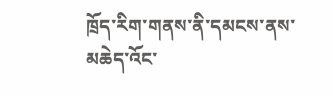ཁྲོད་རིག་གནས་ནི་དམངས་ནས་མཆེད་འོང་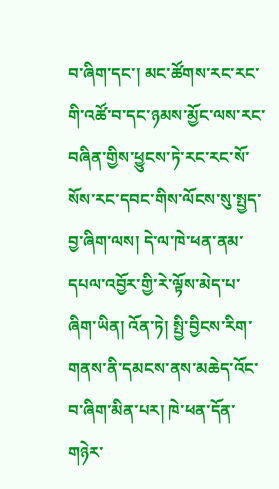བ་ཞིག་དང་། མང་ཚོགས་རང་རང་གི་འཚོ་བ་དང་ཉམས་མྱོང་ལས་རང་བཞིན་གྱིས་ཕྱུངས་ཏེ་རང་རང་སོ་སོས་རང་དབང་གིས་ལོངས་སུ་སྤྱད་བྱ་ཞིག་ལས། དེ་ལ་ཁེ་ཕན་ནམ་དཔལ་འབྱོར་གྱི་རེ་ལྟོས་མེད་པ་ཞིག་ཡིན། འོན་ཏེ། སྤྱི་བྱིངས་རིག་གནས་ནི་དམངས་ནས་མཆེད་འོང་བ་ཞིག་མིན་པར། ཁེ་ཕན་དོན་གཉེར་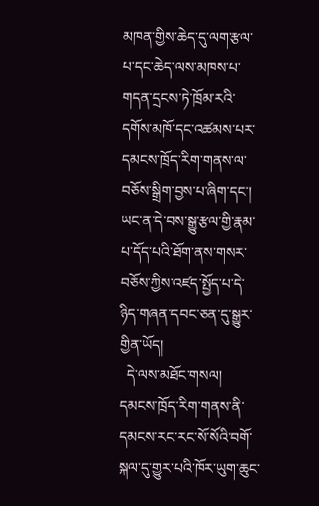མཁན་གྱིས་ཆེད་དུ་ལག་རྩལ་པ་དང་ཆེད་ལས་མཁས་པ་གདན་དྲངས་ཏེ་ཁྲོམ་རའི་དགོས་མཁོ་དང་འཚམས་པར་དམངས་ཁྲོད་རིག་གནས་ལ་བཅོས་སྒྲིག་བྱས་པ་ཞིག་དང་། ཡང་ན་དེ་བས་སྒྱུ་རྩལ་གྱི་རྣམ་པ་དོད་པའི་ཐོག་ནས་གསར་བཅོས་ཀྱིས་འཛད་སྤྱོད་པ་དེ་ཉིད་གཞན་དབང་ཅན་དུ་སྒྱུར་གྱིན་ཡོད།
  དེ་ལས་མཐོང་གསལ། དམངས་ཁྲོད་རིག་གནས་ནི་དམངས་རང་རང་སོ་སོའི་བགོ་སྐལ་དུ་གྱུར་པའི་ཁོར་ཡུག་ཆུང་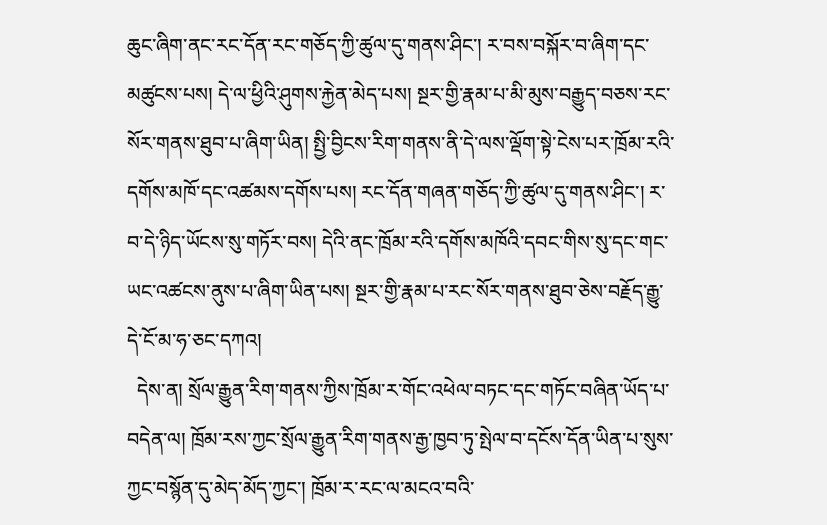ཆུང་ཞིག་ནང་རང་དོན་རང་གཅོད་ཀྱི་ཚུལ་དུ་གནས་ཤིང་། ར་བས་བསྐོར་བ་ཞིག་དང་མཚུངས་པས། དེ་ལ་ཕྱིའི་ཤུགས་རྐྱེན་མེད་པས། སྔར་གྱི་རྣམ་པ་མི་མུས་བརྒྱུད་བཅས་རང་སོར་གནས་ཐུབ་པ་ཞིག་ཡིན། སྤྱི་བྱིངས་རིག་གནས་ནི་དེ་ལས་ལྡོག་སྟེ་ངེས་པར་ཁྲོམ་རའི་དགོས་མཁོ་དང་འཚམས་དགོས་པས། རང་དོན་གཞན་གཅོད་ཀྱི་ཚུལ་དུ་གནས་ཤིང་། ར་བ་དེ་ཉིད་ཡོངས་སུ་གཏོར་བས། དེའི་ནང་ཁྲོམ་རའི་དགོས་མཁོའི་དབང་གིས་སུ་དང་གང་ཡང་འཚངས་ནུས་པ་ཞིག་ཡིན་པས། སྔར་གྱི་རྣམ་པ་རང་སོར་གནས་ཐུབ་ཅེས་བརྗོད་རྒྱུ་དེ་ངོ་མ་ཧ་ཅང་དཀའ།
  དེས་ན། སྲོལ་རྒྱུན་རིག་གནས་ཀྱིས་ཁྲོམ་ར་གོང་འཕེལ་བཏང་དང་གཏོང་བཞིན་ཡོད་པ་བདེན་ལ། ཁྲོམ་རས་ཀྱང་སྲོལ་རྒྱུན་རིག་གནས་རྒྱ་ཁྱབ་ཏུ་སྤེལ་བ་དངོས་དོན་ཡིན་པ་སུས་ཀྱང་བསྙོན་དུ་མེད་མོད་ཀྱང་། ཁྲོམ་ར་རང་ལ་མངའ་བའི་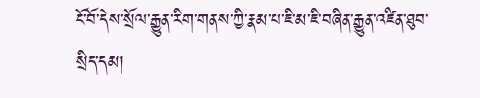ངོ་བོ་དེས་སྲོལ་རྒྱུན་རིག་གནས་ཀྱི་རྣམ་པ་ཇི་མ་ཇི་བཞིན་རྒྱུན་འཛིན་ཐུབ་སྲིད་དམ།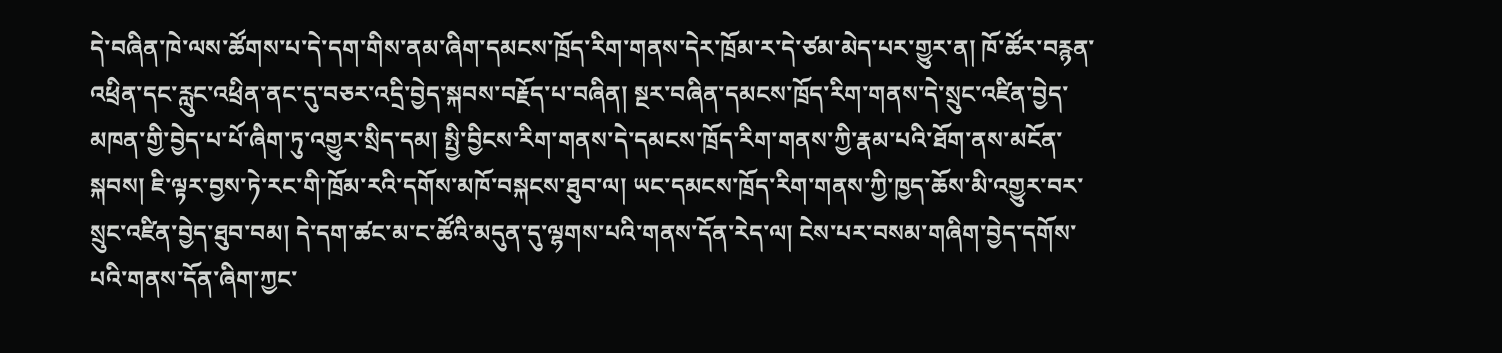དེ་བཞིན་ཁེ་ལས་ཚོགས་པ་དེ་དག་གིས་ནམ་ཞིག་དམངས་ཁྲོད་རིག་གནས་དེར་ཁྲོམ་ར་དེ་ཙམ་མེད་པར་གྱུར་ན། ཁོ་ཚོར་བརྙན་འཕྲིན་དང་རླུང་འཕྲིན་ནང་དུ་བཅར་འདྲི་བྱེད་སྐབས་བརྗོད་པ་བཞིན། སྔར་བཞིན་དམངས་ཁྲོད་རིག་གནས་དེ་སྲུང་འཛིན་བྱེད་མཁན་གྱི་བྱེད་པ་པོ་ཞིག་ཏུ་འགྱུར་སྲིད་དམ། སྤྱི་བྱིངས་རིག་གནས་དེ་དམངས་ཁྲོད་རིག་གནས་ཀྱི་རྣམ་པའི་ཐོག་ནས་མངོན་སྐབས། ཇི་ལྟར་བྱས་ཏེ་རང་གི་ཁྲོམ་རའི་དགོས་མཁོ་བསྐངས་ཐུབ་ལ། ཡང་དམངས་ཁྲོད་རིག་གནས་ཀྱི་ཁྱད་ཆོས་མི་འགྱུར་བར་སྲུང་འཛིན་བྱེད་ཐུབ་བམ། དེ་དག་ཚང་མ་ང་ཚོའི་མདུན་དུ་ལྷགས་པའི་གནས་དོན་རེད་ལ། ངེས་པར་བསམ་གཞིག་བྱེད་དགོས་པའི་གནས་དོན་ཞིག་ཀྱང་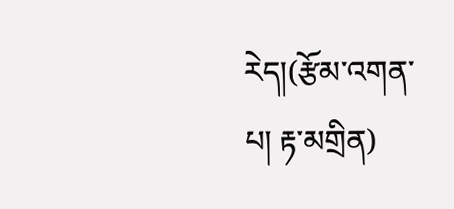རེད།(རྩོམ་འགན་པ། རྟ་མགྲིན)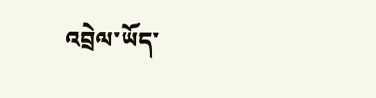འབྲེལ་ཡོད་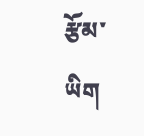རྩོམ་ཡིག